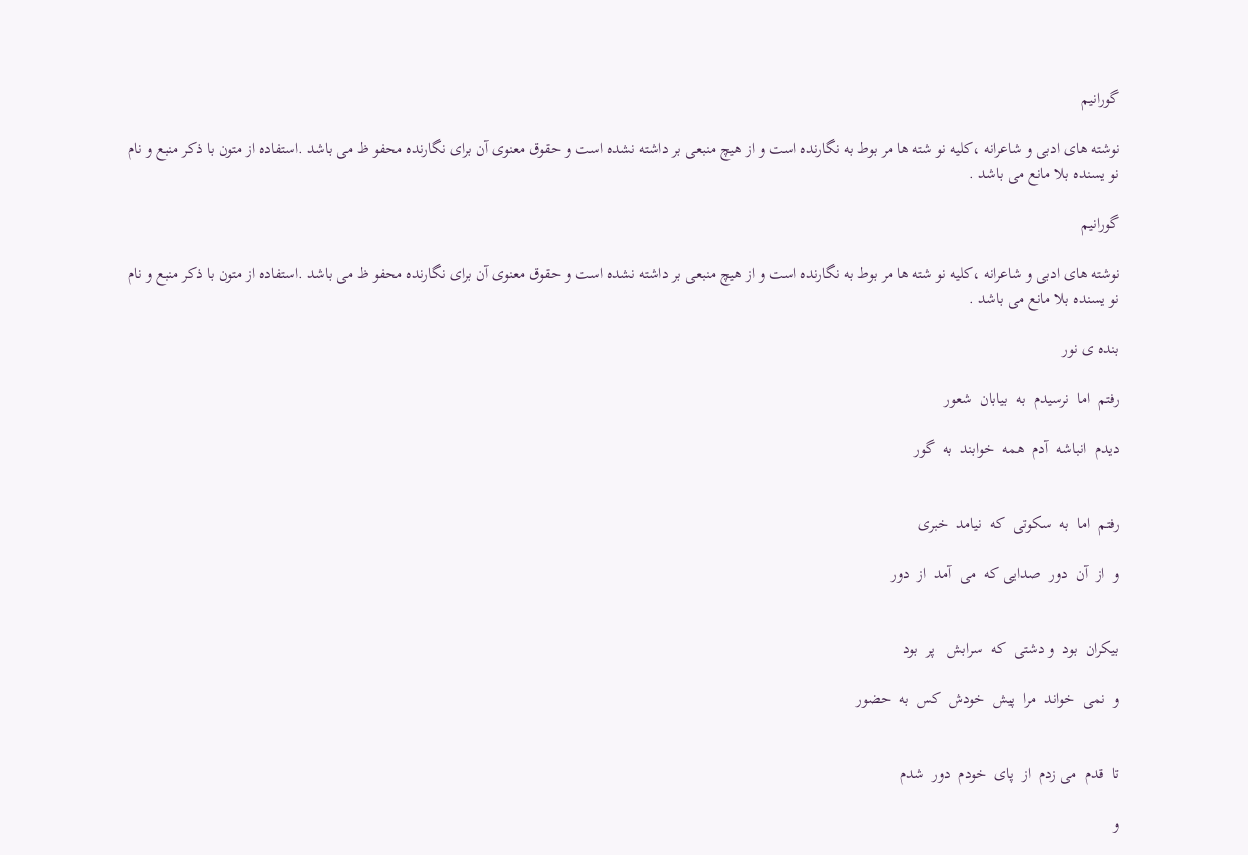گورانیم

نوشته های ادبی و شاعرانه ،کلیه نو شته ها مر بوط به نگارنده است و از هیچ منبعی بر داشته نشده است و حقوق معنوی آن برای نگارنده محفو ظ می باشد .استفاده از متون با ذکر منبع و نام نو یسنده بلا مانع می باشد .

گورانیم

نوشته های ادبی و شاعرانه ،کلیه نو شته ها مر بوط به نگارنده است و از هیچ منبعی بر داشته نشده است و حقوق معنوی آن برای نگارنده محفو ظ می باشد .استفاده از متون با ذکر منبع و نام نو یسنده بلا مانع می باشد .

بنده ی نور

رفتم  اما  نرسیدم  به  بیابان  شعور

دیدم  انباشه  آدم  همه  خوابند  به  گور


رفتم  اما  به  سکوتی  که  نیامد  خبری

و  از  آن  دور  صدایی که  می  آمد  از  دور


بیکران  بود  و دشتی  که  سرابش   پر  بود

و  نمی  خواند  مرا  پیش  خودش  کس  به  حضور


تا  قدم  می زدم  از  پای  خودم  دور  شدم

و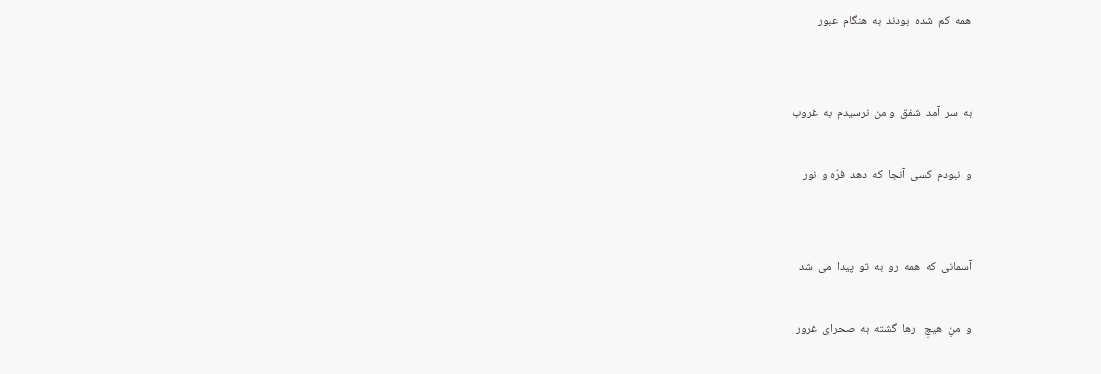همه  کم  شده  بودند  به  هنگام  عبور


به  سر  آمد  شفق  و من  نرسیدم  به  غروب

و  نبودم  کسی  آنجا  که  دهد  فرّه و  نور


آسمانی  که  همه  رو  به  تو  پیدا  می  شد

و  منِ  هیچِ   رها  گشته  به  صحرای  غرور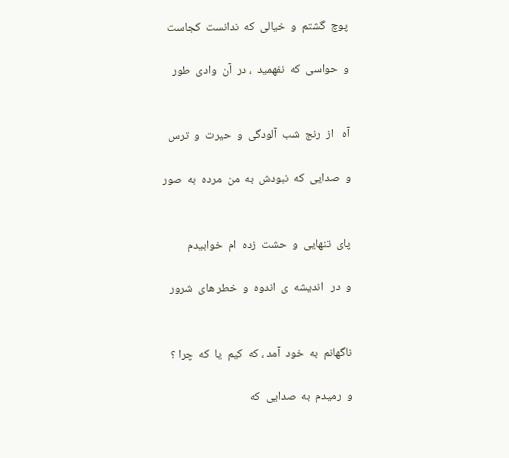پوچ  گشتم  و  خیالی  که  ندانست  کجاست

و  حواسی  که  نفهمید  ، در  آن  وادی  طور


آه   از  رنج  شب  آلودگی  و  حیرت  و  ترس

و  صدایی  که  نبودش  به  من  مرده  به  صور


پای  تنهایی  و  حشت  زده  ام  خوابیدم

و  در   اندیشه  ی  اندوه  و  خطر های  شرور


ناگهانم  به  خود  آمد ، که  کیم  یا  که  چرا ؟

و  رمیدم  به  صدایی  که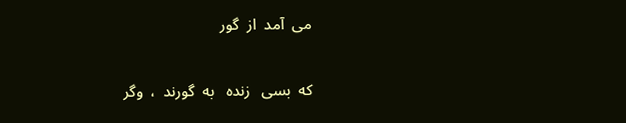می  آمد  از  گور


که  بسی   زنده   به  گورند  ،  وگر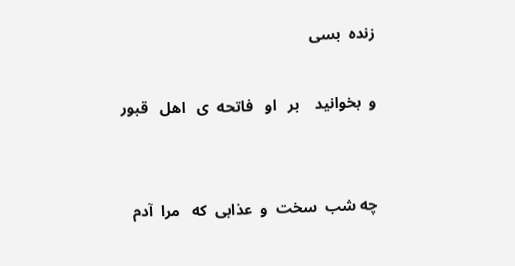زنده  بسی

و  بخوانید    بر   او   فاتحه  ی   اهل   قبور


چه شب  سخت  و  عذابی  که   مرا  آدم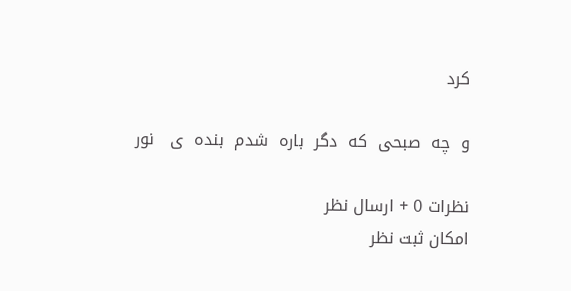کرد

و  چه  صبحی  که  دگر  باره  شدم  بنده  ی   نور

نظرات 0 + ارسال نظر
امکان ثبت نظر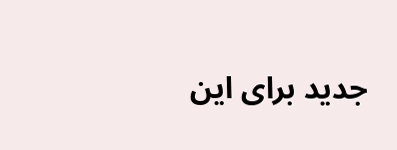جدید برای این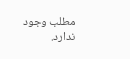مطلب وجود ندارد.